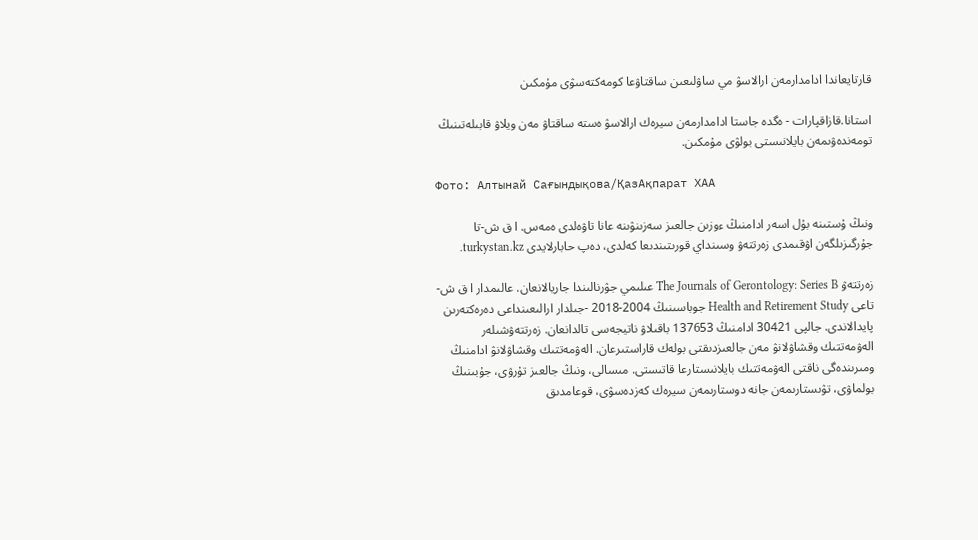قارتايعاندا ادامدارمەن ارالاسۋ مي ساۋلىعىن ساقتاۋعا كومەكتەسۋى مۇمكىن

استانا.قازاقپارات - ەگدە جاستا ادامدارمەن سيرەك ارالاسۋ ەستە ساقتاۋ مەن ويلاۋ قابىلەتىنىڭ تومەندەۋىمەن بايلانىستى بولۋى مۇمكىن.

Фото: Алтынай Сағындықова/ҚазАқпарат ХАА

ونىڭ ۇستىنە بۇل اسەر ادامنىڭ ءوزىن جالعىز سەزىنۋىنە عانا تاۋەلدى ەمەس. ا ق ش-تا جۇرگىزىلگەن اۋقىمدى زەرتتەۋ وسىنداي قورىتىندىعا كەلدى، دەپ حابارلايدى turkystan.kz.

زەرتتەۋ The Journals of Gerontology: Series B عىلىمي جۋرنالىندا جاريالانعان. عالىمدار ا ق ش-تاعى Health and Retirement Study جوباسىنىڭ 2004-2018 -جىلدار ارالىعىنداعى دەرەكتەرىن پايدالاندى. جالپى 30421 ادامنىڭ 137653 باقىلاۋ ناتيجەسى تالدانعان. زەرتتەۋشىلەر الەۋمەتتىك وقشاۋلانۋ مەن جالعىزدىقتى بولەك قاراستىرعان. الەۋمەتتىك وقشاۋلانۋ ادامنىڭ ومىرىندەگى ناقتى الەۋمەتتىك بايلانىستارعا قاتىستى. مىسالى، ونىڭ جالعىز تۇرۋى، جۇبىنىڭ بولماۋى، تۋىستارىمەن جانە دوستارىمەن سيرەك كەزدەسۋى، قوعامدىق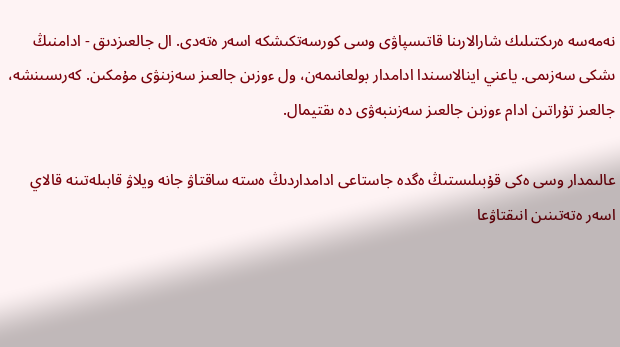نەمەسە ەرىكتىلىك شارالارىنا قاتىسپاۋى وسى كورسەتكىشكە اسەر ەتەدى. ال جالعىزدىق - ادامنىڭ ىشكى سەزىمى. ياعني اينالاسىندا ادامدار بولعانىمەن، ول ءوزىن جالعىز سەزىنۋى مۇمكىن. كەرىسىنشە، جالعىز تۇراتىن ادام ءوزىن جالعىز سەزىنبەۋى دە ىقتيمال.

عالىمدار وسى ەكى قۇبىلىستىڭ ەگدە جاستاعى ادامداردىڭ ەستە ساقتاۋ جانە ويلاۋ قابىلەتىنە قالاي اسەر ەتەتىنىن انىقتاۋعا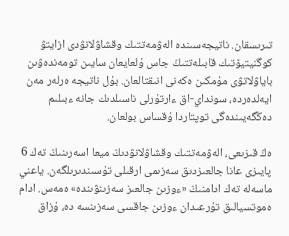تىرىسقان. ناتيجەسىندە الەۋمەتتىك وقشاۋلانۋدى ازايتۋ كوگنيتيۆتىك قابىلەتتىڭ جاس ۇلعايعان سايىن تومەندەۋىن باياۋلاتۋى مۇمكىن ەكەنى انىقتالعان. بۇل ناتيجە ەرلەر مەن ايەلدەردە، سونداي-اق ءارتۇرلى ناسىلدىك جانە ءبىلىم دەڭگەيىندەگى توپتاردا ۇقساس بولعان.

ەڭ قىزىعى، الەۋمەتتىك وقشاۋلانۋدىڭ ميعا اسەرىنىڭ تەك 6 پايىزى عانا جالعىزدىق سەزىمى ارقىلى تۇسىندىرىلگەن. ياعني ماسەلە تەك ادامنىڭ «ءوزىن جالعىز سەزىنۋىندە» ەمەس. ادام ەموتسيالىق تۇرعىدان ءوزىن جاقسى سەزىنسە دە، ۇزاق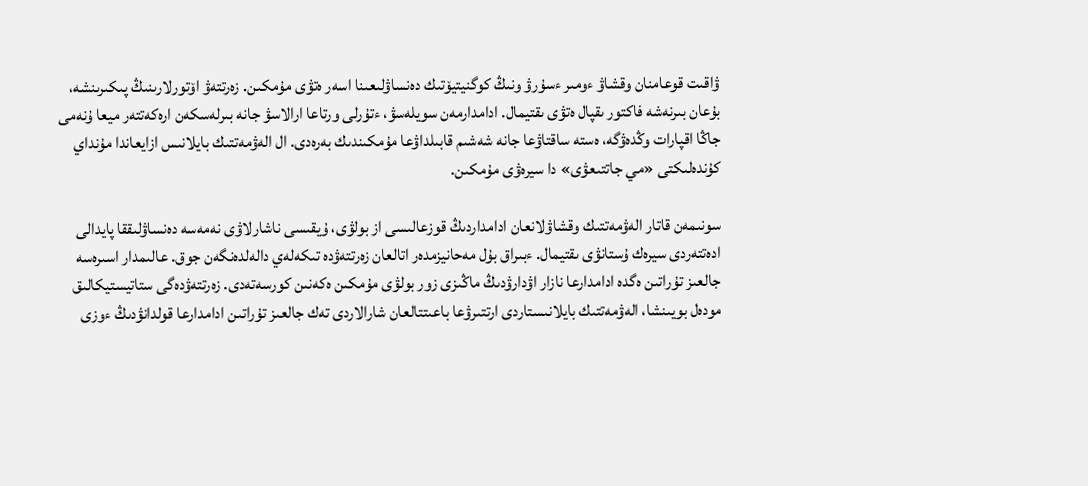ۋاقىت قوعامنان وقشاۋ ءومىر ءسۇرۋ ونىڭ كوگنيتيۆتىك دەنساۋلىعىنا اسەر ەتۋى مۇمكىن. زەرتتەۋ اۆتورلارىنىڭ پىكىرىنشە، بۇعان بىرنەشە فاكتور ىقپال ەتۋى ىقتيمال. ادامدارمەن سويلەسۋ، ءتۇرلى ورتاعا ارالاسۋ جانە بىرلەسكەن ارەكەتتەر ميعا ۇنەمى جاڭا اقپارات وڭدەۋگە، ەستە ساقتاۋعا جانە شەشىم قابىلداۋعا مۇمكىندىك بەرەدى. ال الەۋمەتتىك بايلانىس ازايعاندا مۇنداي كۇندەلىكتى «مي جاتتىعۋى» دا سيرەۋى مۇمكىن.

سونىمەن قاتار الەۋمەتتىك وقشاۋلانعان ادامداردىڭ قوزعالىسى از بولۋى، ۇيقىسى ناشارلاۋى نەمەسە دەنساۋلىققا پايدالى ادەتتەردى سيرەك ۇستانۋى ىقتيمال. ءبىراق بۇل مەحانيزمدەر اتالعان زەرتتەۋدە تىكەلەي دالەلدەنگەن جوق. عالىمدار اسىرەسە جالعىز تۇراتىن ەگدە ادامدارعا نازار اۋدارۋدىڭ ماڭىزى زور بولۋى مۇمكىن ەكەنىن كورسەتەدى. زەرتتەۋدەگى ستاتيستيكالىق مودەل بويىنشا، الەۋمەتتىك بايلانىستاردى ارتتىرۋعا باعىتتالعان شارالاردى تەك جالعىز تۇراتىن ادامدارعا قولدانۋدىڭ ءوزى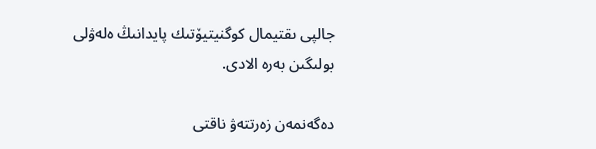جالپى ىقتيمال كوگنيتيۆتىك پايدانىڭ ەلەۋلى بولىگىن بەرە الادى.

دەگەنمەن زەرتتەۋ ناقتى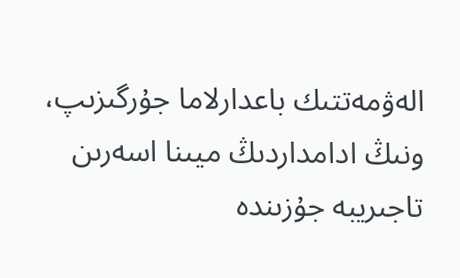الەۋمەتتىك باعدارلاما جۇرگىزىپ، ونىڭ ادامداردىڭ ميىنا اسەرىن تاجىريبە جۇزىندە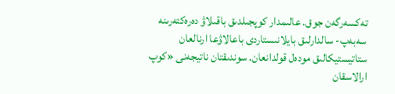تەكسەرگەن جوق. عالىمدار كوپجىلدىق باقىلاۋ دەرەكتەرىنە سەبەپ- سالدارلىق بايلانىستاردى باعالاۋعا ارنالعان ستاتيستيكالىق مودەل قولدانعان. سوندىقتان ناتيجەنى «كوپ ارالاسقان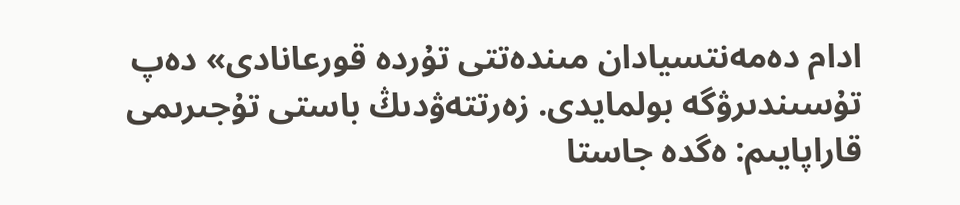ادام دەمەنتسيادان مىندەتتى تۇردە قورعانادى» دەپ تۇسىندىرۋگە بولمايدى. زەرتتەۋدىڭ باستى تۇجىرىمى قاراپايىم: ەگدە جاستا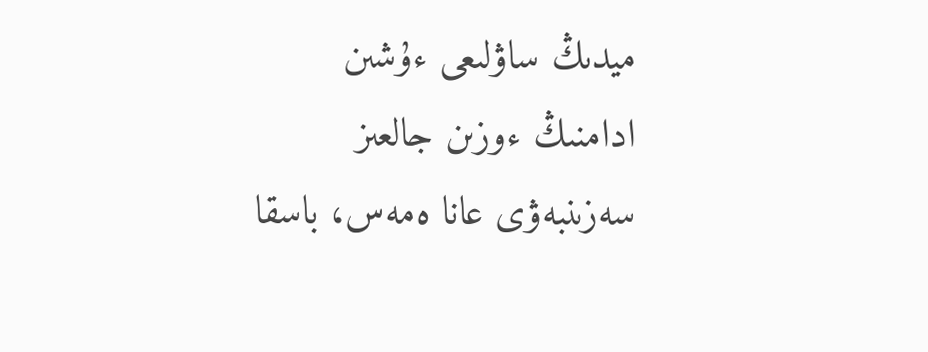ميدىڭ ساۋلىعى ءۇشىن ادامنىڭ ءوزىن جالعىز سەزىنبەۋى عانا ەمەس، باسقا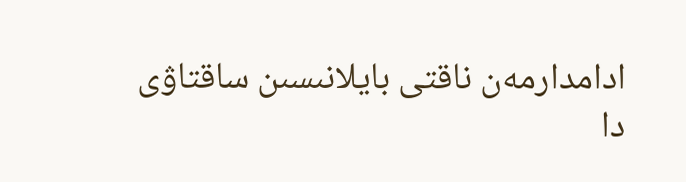ادامدارمەن ناقتى بايلانىسىن ساقتاۋى دا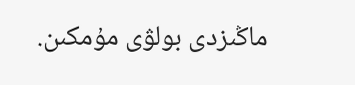ماڭىزدى بولۋى مۇمكىن.